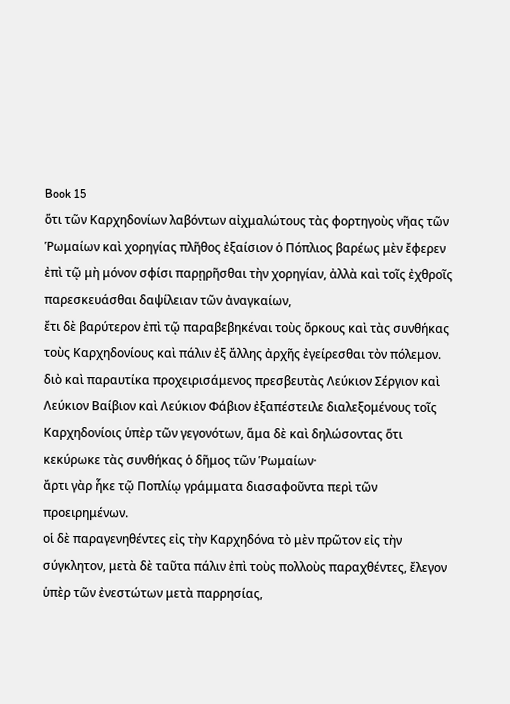Book 15
ὅτι τῶν Καρχηδονίων λαβόντων αἰχμαλώτους τὰς φορτηγοὺς νῆας τῶν Ῥωμαίων καὶ χορηγίας πλῆθος ἐξαίσιον ὁ Πόπλιος βαρέως μὲν ἔφερεν ἐπὶ τῷ μὴ μόνον σφίσι παρῃρῆσθαι τὴν χορηγίαν, ἀλλὰ καὶ τοῖς ἐχθροῖς παρεσκευάσθαι δαψίλειαν τῶν ἀναγκαίων,
ἔτι δὲ βαρύτερον ἐπὶ τῷ παραβεβηκέναι τοὺς ὅρκους καὶ τὰς συνθήκας τοὺς Καρχηδονίους καὶ πάλιν ἐξ ἄλλης ἀρχῆς ἐγείρεσθαι τὸν πόλεμον.
διὸ καὶ παραυτίκα προχειρισάμενος πρεσβευτὰς Λεύκιον Σέργιον καὶ Λεύκιον Βαίβιον καὶ Λεύκιον Φάβιον ἐξαπέστειλε διαλεξομένους τοῖς Καρχηδονίοις ὑπὲρ τῶν γεγονότων, ἅμα δὲ καὶ δηλώσοντας ὅτι κεκύρωκε τὰς συνθήκας ὁ δῆμος τῶν Ῥωμαίων·
ἄρτι γὰρ ἧκε τῷ Ποπλίῳ γράμματα διασαφοῦντα περὶ τῶν προειρημένων.
οἱ δὲ παραγενηθέντες εἰς τὴν Καρχηδόνα τὸ μὲν πρῶτον εἰς τὴν σύγκλητον, μετὰ δὲ ταῦτα πάλιν ἐπὶ τοὺς πολλοὺς παραχθέντες, ἔλεγον ὑπὲρ τῶν ἐνεστώτων μετὰ παρρησίας,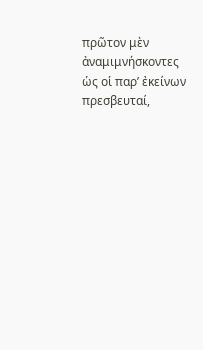πρῶτον μὲν ἀναμιμνήσκοντες ὡς οἱ παρʼ ἐκείνων πρεσβευταί,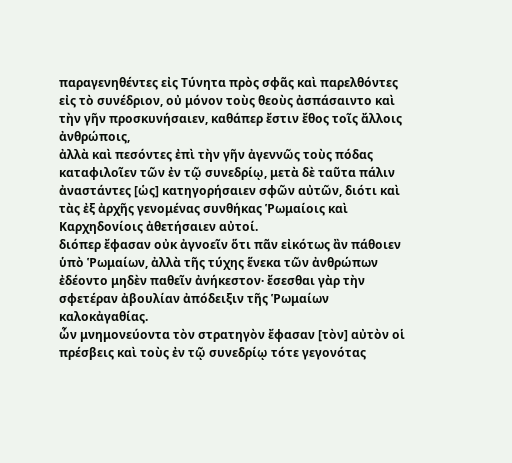παραγενηθέντες εἰς Τύνητα πρὸς σφᾶς καὶ παρελθόντες εἰς τὸ συνέδριον, οὐ μόνον τοὺς θεοὺς ἀσπάσαιντο καὶ τὴν γῆν προσκυνήσαιεν, καθάπερ ἔστιν ἔθος τοῖς ἄλλοις ἀνθρώποις,
ἀλλὰ καὶ πεσόντες ἐπὶ τὴν γῆν ἀγεννῶς τοὺς πόδας καταφιλοῖεν τῶν ἐν τῷ συνεδρίῳ, μετὰ δὲ ταῦτα πάλιν ἀναστάντες [ὡς] κατηγορήσαιεν σφῶν αὐτῶν, διότι καὶ τὰς ἐξ ἀρχῆς γενομένας συνθήκας Ῥωμαίοις καὶ Καρχηδονίοις ἀθετήσαιεν αὐτοί.
διόπερ ἔφασαν οὐκ ἀγνοεῖν ὅτι πᾶν εἰκότως ἂν πάθοιεν ὑπὸ Ῥωμαίων, ἀλλὰ τῆς τύχης ἕνεκα τῶν ἀνθρώπων ἐδέοντο μηδὲν παθεῖν ἀνήκεστον· ἔσεσθαι γὰρ τὴν σφετέραν ἀβουλίαν ἀπόδειξιν τῆς Ῥωμαίων καλοκἀγαθίας.
ὧν μνημονεύοντα τὸν στρατηγὸν ἔφασαν [τὸν] αὐτὸν οἱ πρέσβεις καὶ τοὺς ἐν τῷ συνεδρίῳ τότε γεγονότας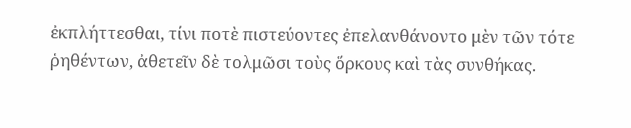ἐκπλήττεσθαι, τίνι ποτὲ πιστεύοντες ἐπελανθάνοντο μὲν τῶν τότε ῥηθέντων, ἀθετεῖν δὲ τολμῶσι τοὺς ὅρκους καὶ τὰς συνθήκας.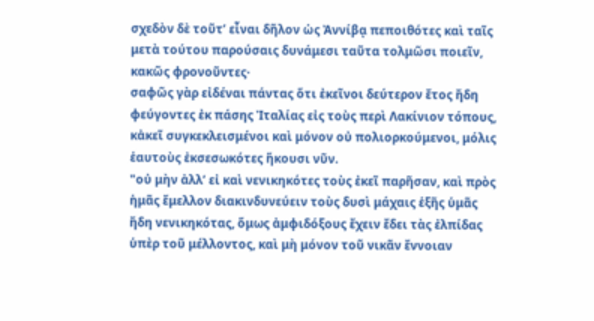σχεδὸν δὲ τοῦτʼ εἶναι δῆλον ὡς Ἀννίβᾳ πεποιθότες καὶ ταῖς μετὰ τούτου παρούσαις δυνάμεσι ταῦτα τολμῶσι ποιεῖν, κακῶς φρονοῦντες·
σαφῶς γὰρ εἰδέναι πάντας ὅτι ἐκεῖνοι δεύτερον ἔτος ἤδη φεύγοντες ἐκ πάσης Ἰταλίας εἰς τοὺς περὶ Λακίνιον τόπους, κἀκεῖ συγκεκλεισμένοι καὶ μόνον οὐ πολιορκούμενοι, μόλις ἑαυτοὺς ἐκσεσωκότες ἥκουσι νῦν.
"οὐ μὴν ἀλλʼ εἰ καὶ νενικηκότες τοὺς ἐκεῖ παρῆσαν, καὶ πρὸς ἡμᾶς ἔμελλον διακινδυνεύειν τοὺς δυσὶ μάχαις ἑξῆς ὑμᾶς ἤδη νενικηκότας, ὅμως ἀμφιδόξους ἔχειν ἔδει τὰς ἐλπίδας ὑπὲρ τοῦ μέλλοντος, καὶ μὴ μόνον τοῦ νικᾶν ἔννοιαν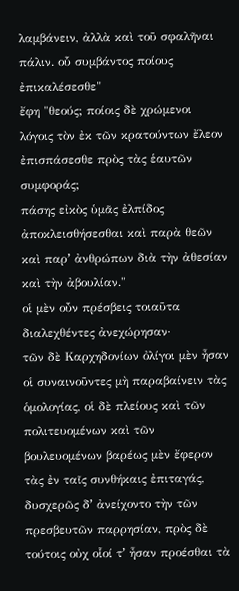λαμβάνειν, ἀλλὰ καὶ τοῦ σφαλῆναι πάλιν. οὗ συμβάντος ποίους ἐπικαλέσεσθε"
ἔφη "θεούς; ποίοις δὲ χρώμενοι λόγοις τὸν ἐκ τῶν κρατούντων ἔλεον ἐπισπάσεσθε πρὸς τὰς ἑαυτῶν συμφοράς;
πάσης εἰκὸς ὑμᾶς ἐλπίδος ἀποκλεισθήσεσθαι καὶ παρὰ θεῶν καὶ παρʼ ἀνθρώπων διὰ τὴν ἀθεσίαν καὶ τὴν ἀβουλίαν."
οἱ μὲν οὖν πρέσβεις τοιαῦτα διαλεχθέντες ἀνεχώρησαν·
τῶν δὲ Καρχηδονίων ὀλίγοι μὲν ἦσαν οἱ συναινοῦντες μὴ παραβαίνειν τὰς ὁμολογίας, οἱ δὲ πλείους καὶ τῶν πολιτευομένων καὶ τῶν βουλευομένων βαρέως μὲν ἔφερον τὰς ἐν ταῖς συνθήκαις ἐπιταγάς, δυσχερῶς δʼ ἀνείχοντο τὴν τῶν πρεσβευτῶν παρρησίαν, πρὸς δὲ τούτοις οὐχ οἷοί τʼ ἦσαν προέσθαι τὰ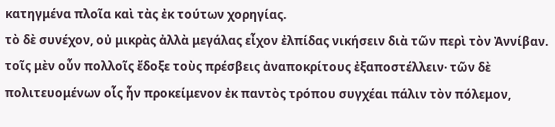κατηγμένα πλοῖα καὶ τὰς ἐκ τούτων χορηγίας.
τὸ δὲ συνέχον, οὐ μικρὰς ἀλλὰ μεγάλας εἶχον ἐλπίδας νικήσειν διὰ τῶν περὶ τὸν Ἀννίβαν.
τοῖς μὲν οὖν πολλοῖς ἔδοξε τοὺς πρέσβεις ἀναποκρίτους ἐξαποστέλλειν· τῶν δὲ πολιτευομένων οἷς ἦν προκείμενον ἐκ παντὸς τρόπου συγχέαι πάλιν τὸν πόλεμον,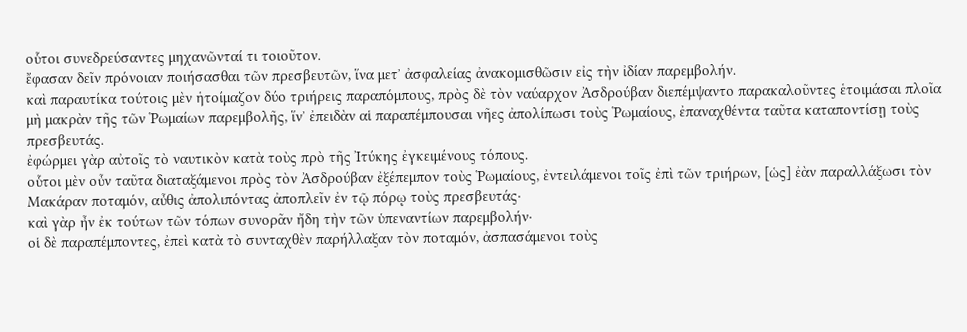οὗτοι συνεδρεύσαντες μηχανῶνταί τι τοιοῦτον.
ἔφασαν δεῖν πρόνοιαν ποιήσασθαι τῶν πρεσβευτῶν, ἵνα μετʼ ἀσφαλείας ἀνακομισθῶσιν εἰς τὴν ἰδίαν παρεμβολήν.
καὶ παραυτίκα τούτοις μὲν ἡτοίμαζον δύο τριήρεις παραπόμπους, πρὸς δὲ τὸν ναύαρχον Ἀσδρούβαν διεπέμψαντο παρακαλοῦντες ἑτοιμάσαι πλοῖα μὴ μακρὰν τῆς τῶν Ῥωμαίων παρεμβολῆς, ἵνʼ ἐπειδὰν αἱ παραπέμπουσαι νῆες ἀπολίπωσι τοὺς Ῥωμαίους, ἐπαναχθέντα ταῦτα καταποντίσῃ τοὺς πρεσβευτάς.
ἐφώρμει γὰρ αὐτοῖς τὸ ναυτικὸν κατὰ τοὺς πρὸ τῆς Ἰτύκης ἐγκειμένους τόπους.
οὗτοι μὲν οὖν ταῦτα διαταξάμενοι πρὸς τὸν Ἀσδρούβαν ἐξέπεμπον τοὺς Ῥωμαίους, ἐντειλάμενοι τοῖς ἐπὶ τῶν τριήρων, [ὡς] ἐὰν παραλλάξωσι τὸν Μακάραν ποταμόν, αὖθις ἀπολιπόντας ἀποπλεῖν ἐν τῷ πόρῳ τοὺς πρεσβευτάς·
καὶ γὰρ ἦν ἐκ τούτων τῶν τόπων συνορᾶν ἤδη τὴν τῶν ὑπεναντίων παρεμβολήν·
οἱ δὲ παραπέμποντες, ἐπεὶ κατὰ τὸ συνταχθὲν παρήλλαξαν τὸν ποταμόν, ἀσπασάμενοι τοὺς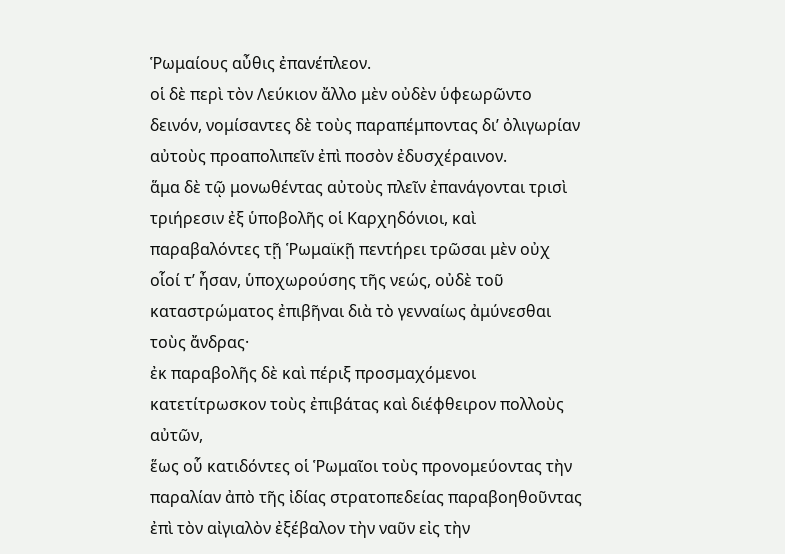Ῥωμαίους αὖθις ἐπανέπλεον.
οἱ δὲ περὶ τὸν Λεύκιον ἄλλο μὲν οὐδὲν ὑφεωρῶντο δεινόν, νομίσαντες δὲ τοὺς παραπέμποντας διʼ ὀλιγωρίαν αὐτοὺς προαπολιπεῖν ἐπὶ ποσὸν ἐδυσχέραινον.
ἅμα δὲ τῷ μονωθέντας αὐτοὺς πλεῖν ἐπανάγονται τρισὶ τριήρεσιν ἐξ ὑποβολῆς οἱ Καρχηδόνιοι, καὶ παραβαλόντες τῇ Ῥωμαϊκῇ πεντήρει τρῶσαι μὲν οὐχ οἷοί τʼ ἦσαν, ὑποχωρούσης τῆς νεώς, οὐδὲ τοῦ καταστρώματος ἐπιβῆναι διὰ τὸ γενναίως ἀμύνεσθαι τοὺς ἄνδρας·
ἐκ παραβολῆς δὲ καὶ πέριξ προσμαχόμενοι κατετίτρωσκον τοὺς ἐπιβάτας καὶ διέφθειρον πολλοὺς αὐτῶν,
ἕως οὗ κατιδόντες οἱ Ῥωμαῖοι τοὺς προνομεύοντας τὴν παραλίαν ἀπὸ τῆς ἰδίας στρατοπεδείας παραβοηθοῦντας ἐπὶ τὸν αἰγιαλὸν ἐξέβαλον τὴν ναῦν εἰς τὴν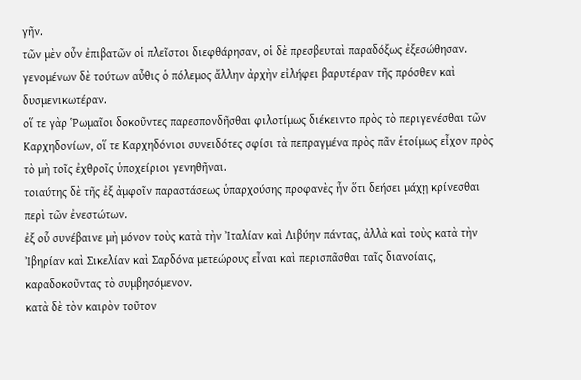γῆν.
τῶν μὲν οὖν ἐπιβατῶν οἱ πλεῖστοι διεφθάρησαν, οἱ δὲ πρεσβευταὶ παραδόξως ἐξεσώθησαν.
γενομένων δὲ τούτων αὖθις ὁ πόλεμος ἄλλην ἀρχὴν εἰλήφει βαρυτέραν τῆς πρόσθεν καὶ δυσμενικωτέραν.
οἵ τε γὰρ Ῥωμαῖοι δοκοῦντες παρεσπονδῆσθαι φιλοτίμως διέκειντο πρὸς τὸ περιγενέσθαι τῶν Καρχηδονίων, οἵ τε Καρχηδόνιοι συνειδότες σφίσι τὰ πεπραγμένα πρὸς πᾶν ἑτοίμως εἶχον πρὸς τὸ μὴ τοῖς ἐχθροῖς ὑποχείριοι γενηθῆναι.
τοιαύτης δὲ τῆς ἐξ ἀμφοῖν παραστάσεως ὑπαρχούσης προφανὲς ἦν ὅτι δεήσει μάχῃ κρίνεσθαι περὶ τῶν ἐνεστώτων.
ἐξ οὗ συνέβαινε μὴ μόνον τοὺς κατὰ τὴν Ἰταλίαν καὶ Λιβύην πάντας, ἀλλὰ καὶ τοὺς κατὰ τὴν Ἰβηρίαν καὶ Σικελίαν καὶ Σαρδόνα μετεώρους εἶναι καὶ περισπᾶσθαι ταῖς διανοίαις, καραδοκοῦντας τὸ συμβησόμενον.
κατὰ δὲ τὸν καιρὸν τοῦτον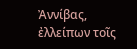Ἀννίβας, ἐλλείπων τοῖς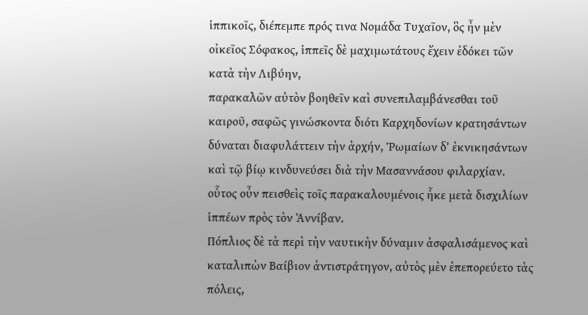ἱππικοῖς, διέπεμπε πρός τινα Νομάδα Τυχαῖον, ὃς ἦν μὲν οἰκεῖος Σόφακος, ἱππεῖς δὲ μαχιμωτάτους ἔχειν ἐδόκει τῶν κατὰ τὴν Λιβύην,
παρακαλῶν αὐτὸν βοηθεῖν καὶ συνεπιλαμβάνεσθαι τοῦ καιροῦ, σαφῶς γινώσκοντα διότι Καρχηδονίων κρατησάντων δύναται διαφυλάττειν τὴν ἀρχήν, Ῥωμαίων δʼ ἐκνικησάντων καὶ τῷ βίῳ κινδυνεύσει διὰ τὴν Μασαννάσου φιλαρχίαν.
οὗτος οὖν πεισθεὶς τοῖς παρακαλουμένοις ἧκε μετὰ δισχιλίων ἱππέων πρὸς τὸν Ἀννίβαν.
Πόπλιος δὲ τὰ περὶ τὴν ναυτικὴν δύναμιν ἀσφαλισάμενος καὶ καταλιπὼν Βαίβιον ἀντιστράτηγον, αὐτὸς μὲν ἐπεπορεύετο τὰς πόλεις,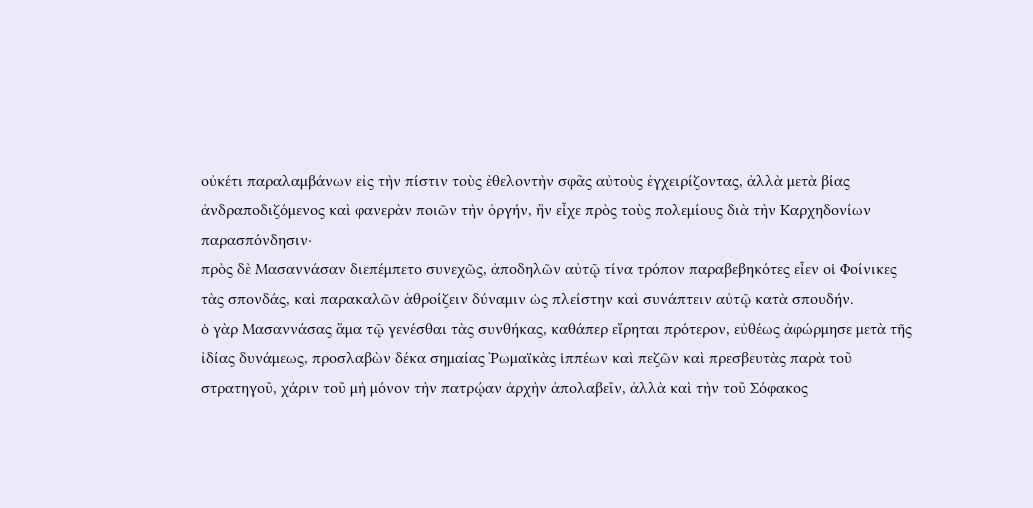οὐκέτι παραλαμβάνων εἰς τὴν πίστιν τοὺς ἐθελοντὴν σφᾶς αὐτοὺς ἐγχειρίζοντας, ἀλλὰ μετὰ βίας ἀνδραποδιζόμενος καὶ φανερὰν ποιῶν τὴν ὀργήν, ἣν εἶχε πρὸς τοὺς πολεμίους διὰ τὴν Καρχηδονίων παρασπόνδησιν·
πρὸς δὲ Μασαννάσαν διεπέμπετο συνεχῶς, ἀποδηλῶν αὐτῷ τίνα τρόπον παραβεβηκότες εἶεν οἱ Φοίνικες τὰς σπονδάς, καὶ παρακαλῶν ἁθροίζειν δύναμιν ὡς πλείστην καὶ συνάπτειν αὐτῷ κατὰ σπουδήν.
ὁ γὰρ Μασαννάσας ἅμα τῷ γενέσθαι τὰς συνθήκας, καθάπερ εἴρηται πρότερον, εὐθέως ἀφώρμησε μετὰ τῆς ἰδίας δυνάμεως, προσλαβὼν δέκα σημαίας Ῥωμαϊκὰς ἱππέων καὶ πεζῶν καὶ πρεσβευτὰς παρὰ τοῦ στρατηγοῦ, χάριν τοῦ μὴ μόνον τὴν πατρῴαν ἀρχὴν ἀπολαβεῖν, ἀλλὰ καὶ τὴν τοῦ Σόφακος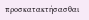προσκατακτήσασθαι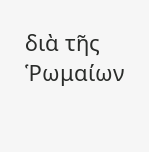διὰ τῆς Ῥωμαίων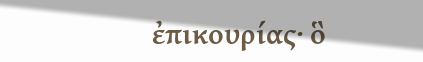ἐπικουρίας· ὃ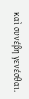καὶ συνέβη γενέσθαι.